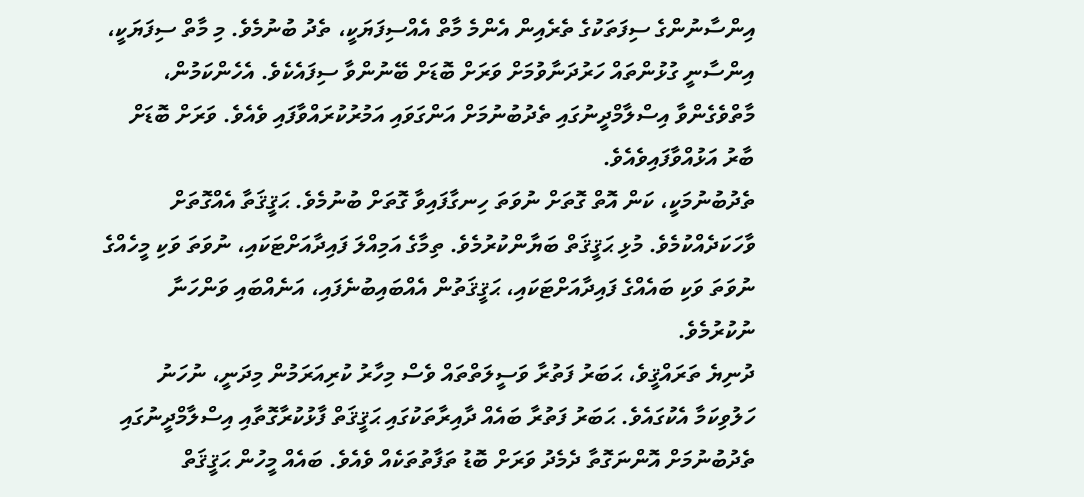އިންސާނުންގެ ސިފަތަކުގެ ތެރެއިން އެންމެ މާތް އެއްސިފަޔަކީ، ތެދު ބުނުމެވެ. މި މާތް ސިފަޔަކީ، އިންސާނީ ގުޅުންތައް ހަރުދަނާވުމަށް ވަރަށް ބޮޑަށް ބޭނުންވާ ސިފައެކެވެ. އެހެންކަމުން، މާތްވެގެންވާ އިސްލާމްދީނުގައި ތެދުބުނުމަށް އަންގަވައި އަމުރުކުރައްވާފައި ވެއެވެ. ވަރަށް ބޮޑަށް ބާރު އަޅުއްވާފައިވެއެވެ.
ތެދުބުނުމަކީ، ކަން އޮތް ގޮތަށް ނުވަތަ ހިނގާފައިވާ ގޮތަށް ބުނުމެވެ. ޙަޤީޤަތާ އެއްގޮތަށް ވާހަކަދެއްކުމެވެ. މުޅި ޙަޤީޤަތް ބަޔާންކުރުމެވެ. ތިމާގެ އަމިއްލަ ފައިދާއަށްޓަކައި، ނުވަތަ ވަކި މީހެއްގެ ނުވަތަ ވަކި ބައެއްގެ ފައިދާއަށްޓަކައި، ޙަޤީޤަތުން އެއްބައިބުނެފައި، އަނެއްބައި ވަންހަނާ ނުކުރުމެވެ.
ދުނިޔެ ތަރައްޤީވެ، ޙަބަރު ފަތުރާ ވަސީލަތްތައް ވެސް މިހާރު ކުރިއަރަމުން މިދަނީ، ނުހަނު ހަލުވިކަމާ އެކުގައެވެ. ޙަބަރު ފަތުރާ ބައެއް ދާއިރާތަކުގައި ޙަޤީޤަތް ފާޅުކުރާގޮތާއި އިސްލާމްދީނުގައި ތެދުބުނުމަށް އޮންނަގޮތާ ދެމެދު ވަރަށް ބޮޑު ތަފާތުތަކެއް ވެއެވެ. ބައެއް މީހުން ޙަޤީޤަތް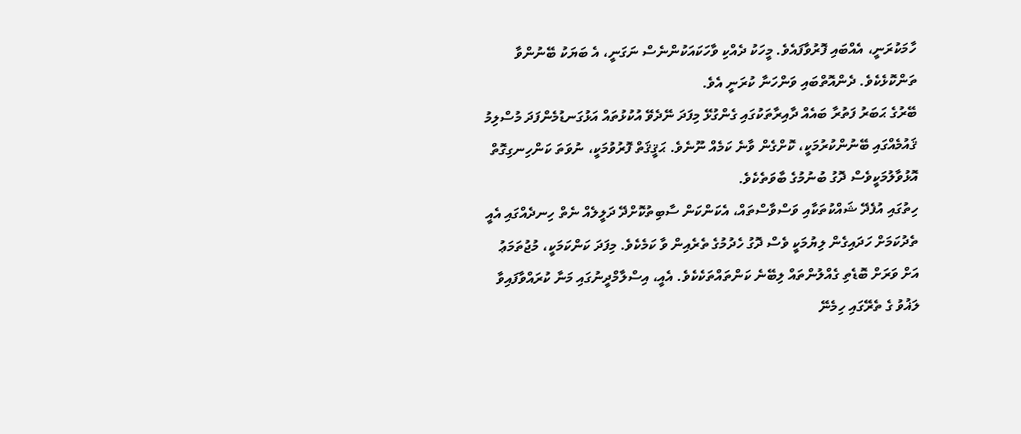ހާމަކުރަނީ، އެއްބައި ފޮރުވާފައެވެ. މީހަކު ދެއްކި ވާހަކައަކުންނެސް ނަގަނީ، އެ ބަޔަކު ބޭނުންވާ ތަންކޮޅެކެވެ. ދެންއޮތްބައި ވަންހަނާ ކުރަނީ އެވެ.
ބޭރުގެ ޙަބަރު ފަތުރާ ބައެއް ދާއިރާތަކުގައި ގެންގުޅޭ މިފަދަ ނޭދެވޭ އުކުޅުތައް އަޅުގަނޑުމެންފަދަ މުސްލިމު ޤައުމެއްގައި ބޭނުންކުރުމަކީ، ކޮށްގެން ވާނެ ކަމެއް ނޫނެވެ. ޙަޤީޤަތް ފޮރުވުމަކީ، ނުވަތަ ކަންހިނގިގޮތް އޮޅުވާލުމަކީވެސް ދޮގު ބުނުމުގެ ބާވަތެކެވެ.
ހިތުގައި އުފެދޭ ޝައްކުތަކާއި ވަސްވާސްތައް، އެކަންކަން ސާބިތުކޮށްދޭ ދަލީލެއް ނެތް ހިނދެއްގައި އެއީ ތެދުކަމަށް ހަދައިގެން ލިޔުމަކީ ވެސް ދޮގު ހެދުމުގެ ތެރެއިން ވާ ކަމެކެވެ. މިފަދަ ކަންކަމަކީ، މުޖުތަމަޢު އަށް ވަރަށް ބޮޑެތި ގެއްލުންތައް ލިބޭނެ ކަންތައްތަކެކެވެ. އެއީ، އިސްލާމްދީނުގައި މަނާ ކުރައްވާފައިވާ ލަޣުވު ގެ ތެރޭގައި ހިމެނޭ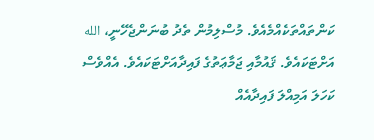ކަންތައްތަކެއްމެއެވެ. މުސްލިމުން ތެދު ބުނަންޖެހޭނީ، الله އަށްޓަކައެވެ. ޤައުމާއި ޖަމާޢަތުގެ ފައިދާއަށްޓަކައެވެ. އެއްވެސް ކަހަލަ އަމިއްލަ ފައިދާއެއް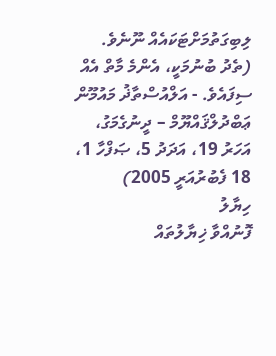ލިބިގަތުމަށްޓަކައެއް ނޫނެވެ.
(ތެދު ބުނުމަކީ، އެންމެ މާތް އެއް ސިފައެވެ. - އަލްއުސްތާޛު މައުމޫން ޢަބްދުލްޤައްޔޫމް – ދީނުގެމަގު، އަހަރު 19، އަދަދު 5، ޞަފްހާ 1، 18 ފެބުރުއަރީ 2005)
ހިޔާލު
ފޮނުއްވާ ޚިޔާލުތައް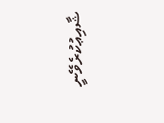ޝާއިޢުކުރެވޭނީ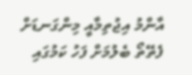އާންމު އިޖުތިމާއީ މިންގަނޑަށް ފެތޭތޯ ބެލުމަށް ފަހު ކަމުގައި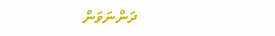ދަންނަވަން